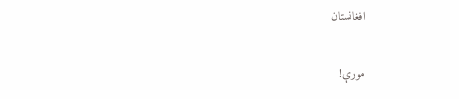افغانستان

مورې!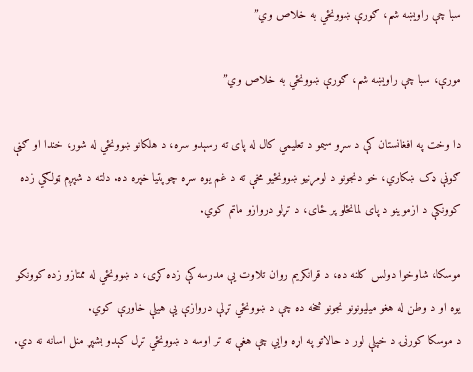سبا چې راويښه شم، ګورې ښوونځي به خلاص وي”

مورې، سبا چې راويښه شم، ګورې ښوونځي به خلاص وي”

دا وخت په افغانستان کې د سړو سیمو د تعلیمي کال له پای ته رسېدو سره، د هلکانو ښوونځي له شور، خندا او ګڼې ګوڼې ډک ښکاري، خو دنجونو د لومړنیو ښوونځیو مخې ته د غم یوه سړه چوپتیا خپره ده. دلته د شپږم ټولګي زده کوونکې د ازموینو د پای لمانځلو پر ځای، د تړلو دروازو ماتم کوي.

موسکا، شاوخوا دولس کلنه ده، د قرانکریم روان تلاوت یې مدرسه کې زده کړی، د ښوونځي له ممتازو زده کوونکو یوه او د وطن له هغو میلیونونو نجونو څخه ده چې د ښوونځي تړلې دروازې یې هیلې خاورې کوي.
د موسکا کورنۍ د خپلې لور د حالاتو په اړه وايي چې هغې ته تر اوسه د ښوونځي تړل کېدو بشپړ منل اسانه نه دي.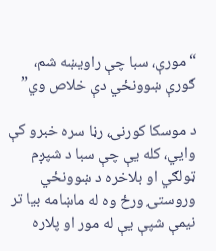“مورې، سبا چې راويښه شم، ګورې ښوونځي دې خلاص وي”

د موسکا کورنۍ، رڼا سره خبرو کې وايي، کله یې چې سبا د شپږم ټولګي او بلاخره د ښوونځي وروستۍ ورځ وه له ماښامه بیا تر نیمې شپې یې له مور او پلاره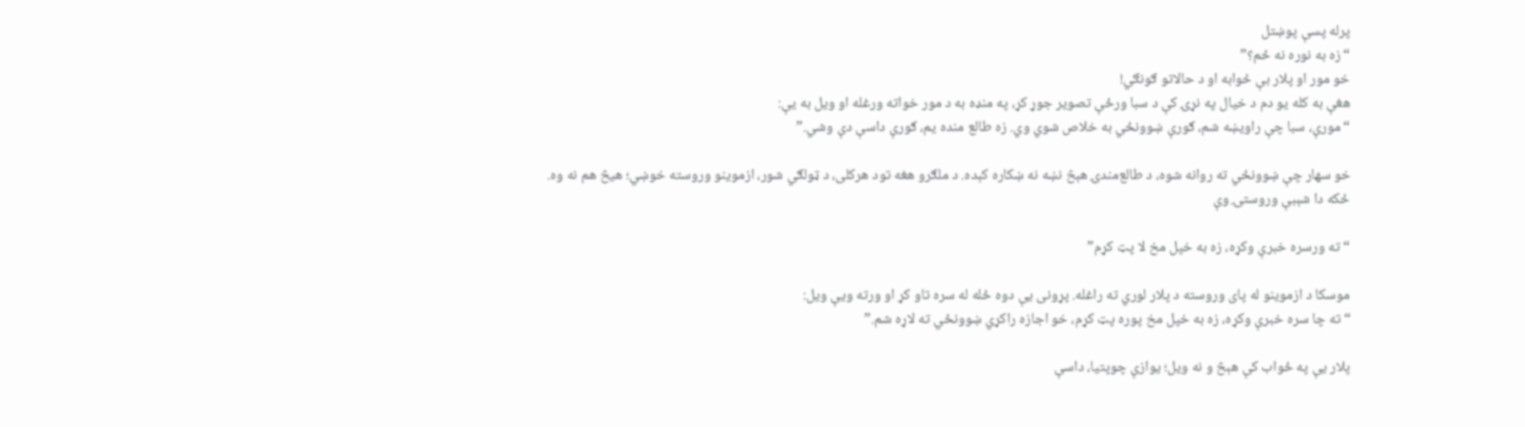پرله پسې پوښتل
“زه به نوره نه ځم؟”
خو مور او پلار بې ځوابه او د حالاتو ګونګي!
هغې به کله یو دم د خیال په نړۍ کې د سبا ورځې تصویر جوړ کړ، په منډه به د مور خواته ورغله او ویل به یې:
“مورې، سبا چې راويښه شم، ګورې ښوونځي به خلاص شوي وي. زه طالع منده یم، ګورې داسې دې وشي.”

خو سهار چې ښوونځي ته روانه شوه، د طالع‌مندۍ هېڅ نښه نه ښکاره کېده. د ملګرو هغه تود هرکلی، د ټولګي شور، ازموینو وروسته خوښي؛ هیڅ هم نه وه.
ځکه دا شېبې وروستۍ وې

“ته ورسره خبرې وکړه، زه به خپل مخ لا پټ کړم”

موسکا د ازموینو له پای وروسته د پلار لوري ته راغله. پړونی یې دوه ځله له سره تاو کړ او ورته ویې ویل:
“ته چا سره خبرې وکړه، زه به خپل مخ پوره پټ کړم، خو اجازه راکړي ښوونځي ته لاړه شم.”

پلار یې په ځواب کې هېڅ و نه ویل؛ یوازې چوپتیا، داسې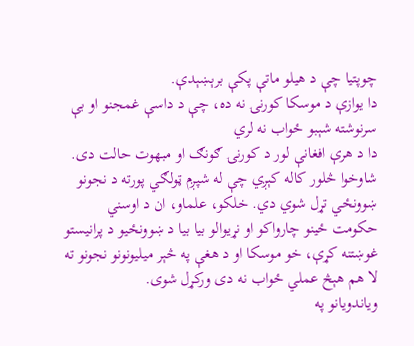چوپتیا چې د هیلو ماتې پکې برېښېدې.
دا یوازې د موسکا کورنۍ نه ده، چې د داسې غمجنو او بې سرنوشته شېبو ځواب نه لري
دا د هرې افغانې لور د کورنۍ ګونګ او مبهوت حالت دی.
شاوخوا څلور کاله کېږي چې له شپږم ټولګي پورته د نجونو ښوونځي تړل شوي دي. خلکو، علماو، ان د اوسني حکومت ځینو چارواکو او نړیوالو بیا بیا د ښوونځیو د پرانیستو غوښتنه کړې، خو موسکا او د هغې په څېر میلیونونو نجونو ته لا هم هېڅ عملي ځواب نه دی ورکړل شوی.
ویاندویانو په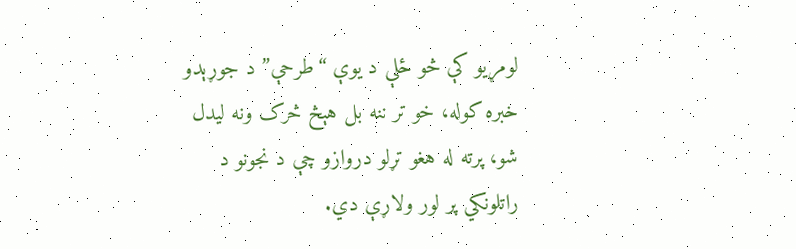لومړیو کې څو ځلې د یوې “طرحې” د جوړېدو خبره کوله، خو تر ننه بل هېڅ څرک ونه لیدل شو، پرته له هغو تړلو دروازو چې د نجونو د راتلونکي پر لور ولاړې دي.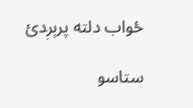ځواب دلته پرېږدئ

ستاسو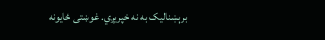برېښناليک به نه خپريږي. غوښتى ځایونه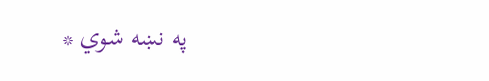په نښه شوي *